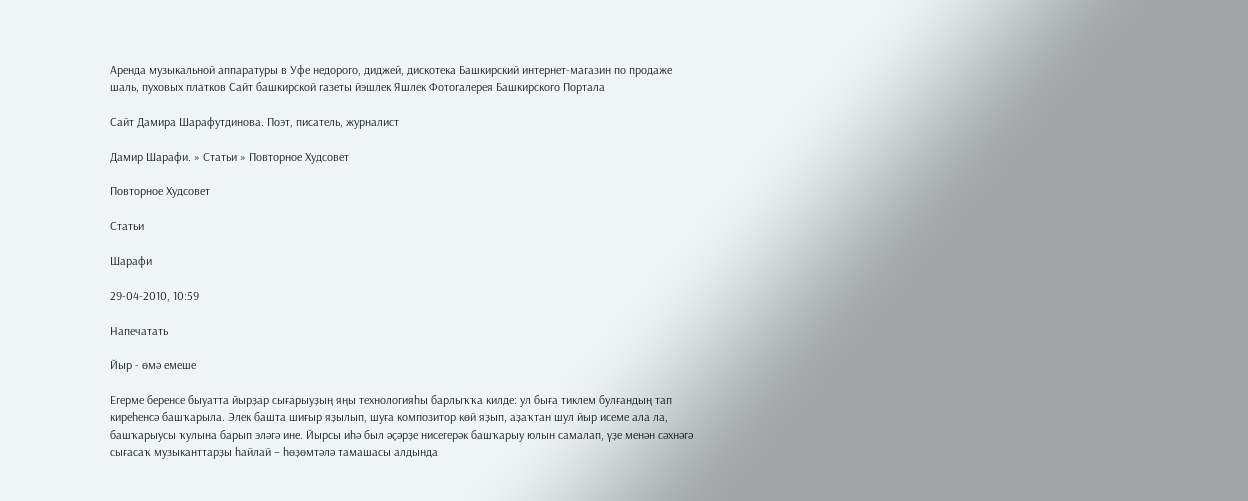Аренда музыкальной аппаратуры в Уфе недорого, диджей, дискотека Башкирский интернет-магазин по продаже шаль, пуховых платков Сайт башкирской газеты йэшлек Яшлек Фотогалерея Башкирского Портала

Сайт Дамира Шарафутдинова. Поэт, писатель, журналист

Дамир Шарафи. » Статьи » Повторное Худсовет

Повторное Худсовет

Статьи

Шарафи

29-04-2010, 10:59

Напечатать

Йыр - өмә емеше

Егерме беренсе быуатта йырҙар сығарыуҙың яңы технологияһы барлыҡҡа килде: ул быға тиклем булғандың тап киреһенсә башҡарыла. Элек башта шиғыр яҙылып, шуға композитор көй яҙып, аҙаҡтан шул йыр исеме ала ла, башҡарыусы ҡулына барып эләгә ине. Йырсы иһә был әҫәрҙе нисегерәк башҡарыу юлын самалап, үҙе менән сәхнәгә сығасаҡ музыканттарҙы һайлай – һөҙөмтәлә тамашасы алдында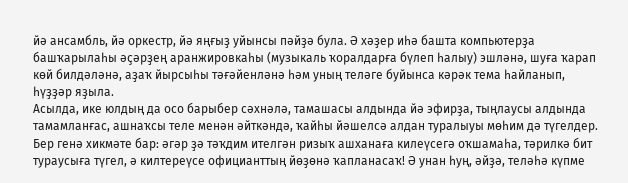йә ансамбль, йә оркестр, йә яңғыҙ уйынсы пәйҙә була. Ә хәҙер иһә башта компьютерҙа башҡарылаһы әҫәрҙең аранжировкаһы (музыкаль ҡоралдарға бүлеп һалыу) эшләнә, шуға ҡарап көй билдәләнә, аҙаҡ йырсыһы тәғәйенләнә һәм уның теләге буйынса кәрәк тема һайланып, һүҙҙәр яҙыла.
Асылда, ике юлдың да осо барыбер сәхнәлә, тамашасы алдында йә эфирҙа, тыңлаусы алдында тамамланғас, ашнаҡсы теле менән әйткәндә, ҡайһы йәшелсә алдан туралыуы мөһим дә түгелдер. Бер генә хикмәте бар: әгәр ҙә тәҡдим ителгән ризыҡ ашханаға килеүсегә оҡшамаһа, тәрилкә бит тураусыға түгел, ә килтереүсе официанттың йөҙөнә ҡапланасаҡ! Ә унан һуң, әйҙә, теләһә күпме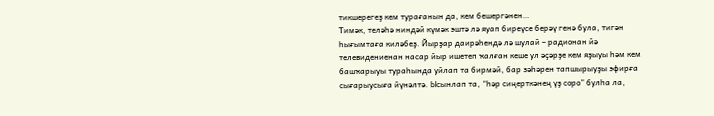тикшерегеҙ кем турағанын да, кем бешергәнен…
Тимәк, теләһә ниндәй күмәк эштә лә яуап биреүсе берәү генә була, тигән һығымтаға киләбеҙ. Йырҙар даирәһендә лә шулай – радионан йә телевидениенан насар йыр ишетеп ҡалған кеше ул әҫәрҙе кем яҙыуы һәм кем башҡарыуы тураһында уйлап та бирмәй, бар зәһәрен тапшырыуҙы эфирға сығарыусыға йүнәлтә. Ысынлап та, “һәр сиңерткәнең үҙ соро” булһа ла,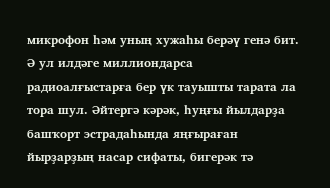микрофон һәм уның хужаһы берәү генә бит. Ә ул илдәге миллиондарса радиоалғыстарға бер үк тауышты тарата ла тора шул. Әйтергә кәрәк, һуңғы йылдарҙа башҡорт эстрадаһында яңғыраған йырҙарҙың насар сифаты, бигерәк тә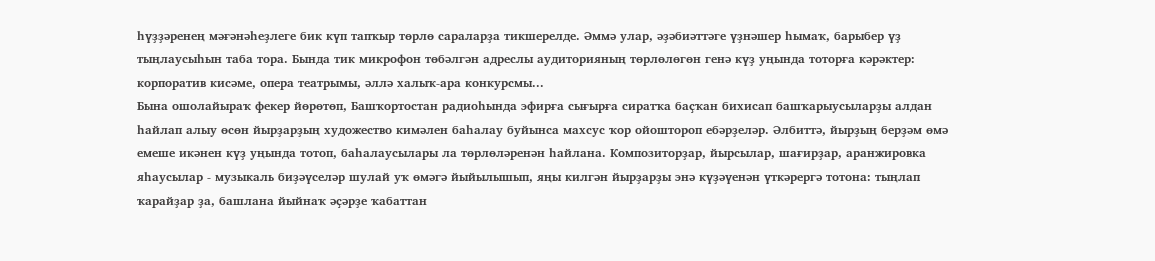һүҙҙәренең мәғәнәһеҙлеге бик күп тапҡыр төрлө сараларҙа тикшерелде. Әммә улар, әҙәбиәттәге үҙнәшер һымаҡ, барыбер үҙ тыңлаусыһын таба тора. Бында тик микрофон төбәлгән адреслы аудиторияның төрлөлөгөн генә күҙ уңында тоторға кәрәктер: корпоратив кисәме, опера театрымы, әллә халыҡ-ара конкурсмы...
Бына ошолайыраҡ фекер йөрөтөп, Башҡортостан радиоһында эфирға сығырға сиратҡа баҫҡан бихисап башҡарыусыларҙы алдан һайлап алыу өсөн йырҙарҙың художество кимәлен баһалау буйынса махсус ҡор ойоштороп ебәрҙеләр. Әлбиттә, йырҙың берҙәм өмә емеше икәнен күҙ уңында тотоп, баһалаусылары ла төрлөләренән һайлана. Композиторҙар, йырсылар, шағирҙар, аранжировка яһаусылар - музыкаль биҙәүселәр шулай уҡ өмәгә йыйылышып, яңы килгән йырҙарҙы энә күҙәүенән үткәрергә тотона: тыңлап ҡарайҙар ҙа, башлана йыйнаҡ әҫәрҙе ҡабаттан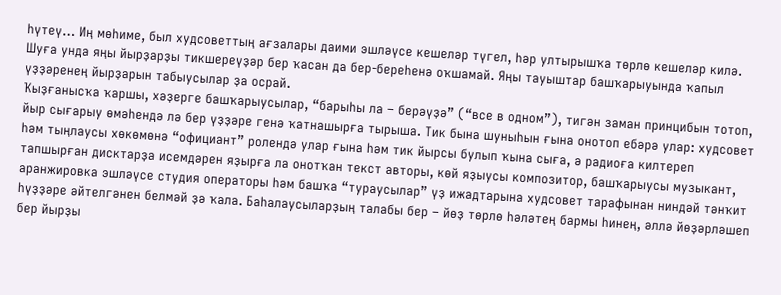һүтеү… Иң мөһиме, был худсоветтың ағзалары даими эшләүсе кешеләр түгел, һәр ултырышҡа төрлө кешеләр килә. Шуға унда яңы йырҙарҙы тикшереүҙәр бер ҡасан да бер-береһенә оҡшамай. Яңы тауыштар башҡарыуында ҡапыл үҙҙәренең йырҙарын табыусылар ҙа осрай.
Ҡыҙғанысҡа ҡаршы, хәҙерге башҡарыусылар, “барыһы ла – берәүҙә” (“все в одном”), тигән заман принцибын тотоп, йыр сығарыу өмәһендә лә бер үҙҙәре генә ҡатнашырға тырыша. Тик бына шуныһын ғына онотоп ебәрә улар: худсовет һәм тыңлаусы хөкөмөнә “официант” ролендә улар ғына һәм тик йырсы булып ҡына сыға, ә радиоға килтереп тапшырған дисктарҙа исемдәрен яҙырға ла онотҡан текст авторы, көй яҙыусы композитор, башҡарыусы музыкант, аранжировка эшләүсе студия операторы һәм башҡа “тураусылар” үҙ ижадтарына худсовет тарафынан ниндәй тәнҡит һүҙҙәре әйтелгәнен белмәй ҙә ҡала. Баһалаусыларҙың талабы бер – йөҙ төрлө һәләтең бармы һинең, әллә йөҙәрләшеп бер йырҙы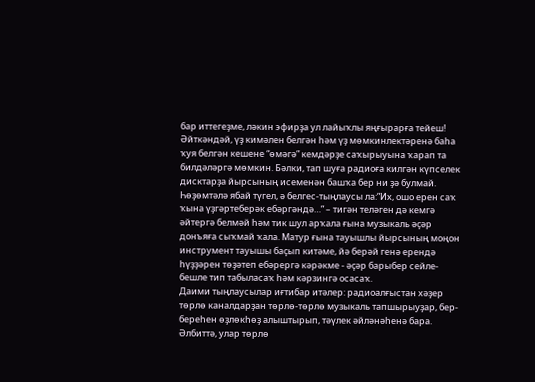бар иттегеҙме, ләкин эфирҙа ул лайыҡлы яңғырарға тейеш! Әйткәндәй, үҙ кимәлен белгән һәм үҙ мөмкинлектәренә баһа ҡуя белгән кешене “өмәгә” кемдәрҙе саҡырыуына ҡарап та билдәләргә мөмкин. Бәлки, тап шуға радиоға килгән күпселек дисктарҙа йырсының исеменән башҡа бер ни ҙә булмай. Һөҙөмтәлә ябай түгел, ә белгес-тыңлаусы ла:”Их, ошо ерен саҡ ҡына үҙгәртеберәк ебәргәндә…” – тигән теләген дә кемгә әйтергә белмәй һәм тик шул арҡала ғына музыкаль әҫәр донъяға сыҡмай ҡала. Матур ғына тауышлы йырсының моңон инструмент тауышы баҫып китәме, йә берәй генә ерендә һүҙҙәрен төҙәтеп ебәрергә кәрәкме - әҫәр барыбер сейле-бешле тип табыласаҡ һәм кәрзингә осасаҡ.
Даими тыңлаусылар иғтибар итәлер: радиоалғыстан хәҙер төрлө каналдарҙан төрлө-төрлө музыкаль тапшырыуҙар, бер-береһен өҙлөкһөҙ алыштырып, тәүлек әйләнәһенә бара. Әлбиттә, улар төрлө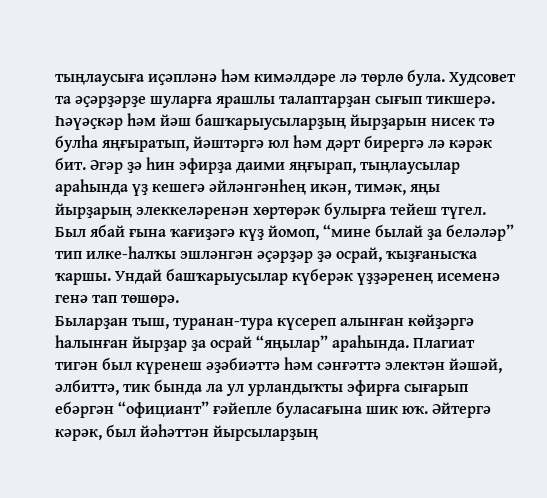тыңлаусыға иҫәпләнә һәм кимәлдәре лә төрлө була. Худсовет та әҫәрҙәрҙе шуларға ярашлы талаптарҙан сығып тикшерә. Һәүәҫкәр һәм йәш башҡарыусыларҙың йырҙарын нисек тә булһа яңғыратып, йәштәргә юл һәм дәрт бирергә лә кәрәк бит. Әгәр ҙә һин эфирҙа даими яңғырап, тыңлаусылар араһында үҙ кешегә әйләнгәнһең икән, тимәк, яңы йырҙарың элеккеләренән хөртөрәк булырға тейеш түгел. Был ябай ғына ҡағиҙәгә күҙ йомоп, “мине былай ҙа беләләр” тип илке-һалҡы эшләнгән әҫәрҙәр ҙә осрай, ҡыҙғанысҡа ҡаршы. Ундай башҡарыусылар күберәк үҙҙәренең исеменә генә тап төшөрә.
Быларҙан тыш, туранан-тура күсереп алынған көйҙәргә һалынған йырҙар ҙа осрай “яңылар” араһында. Плагиат тигән был күренеш әҙәбиәттә һәм сәнғәттә электән йәшәй, әлбиттә, тик бында ла ул урландыҡты эфирға сығарып ебәргән “официант” ғәйепле буласағына шик юҡ. Әйтергә кәрәк, был йәһәттән йырсыларҙың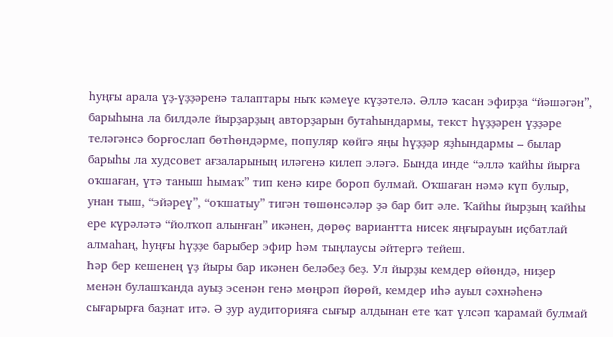һуңғы арала үҙ-үҙҙәренә талаптары ныҡ кәмеүе күҙәтелә. Әллә ҡасан эфирҙа “йәшәгән”, барыһына ла билдәле йырҙарҙың авторҙарын бутаһындармы, текст һүҙҙәрен үҙҙәре теләгәнсә борғослап бөтһөндәрме, популяр көйгә яңы һүҙҙәр яҙһындармы – былар барыһы ла худсовет ағзаларының иләгенә килеп эләгә. Бында инде “әллә ҡайһы йырға оҡшаған, үтә таныш һымаҡ” тип кенә кире бороп булмай. Оҡшаған нәмә күп булыр, унан тыш, “эйәреү”, “оҡшатыу” тигән төшөнсәләр ҙә бар бит әле. Ҡайһы йырҙың ҡайһы ере күрәләтә “йолҡоп алынған” икәнен, дөрөҫ вариантта нисек яңғырауын иҫбатлай алмаһаң, һуңғы һүҙҙе барыбер эфир һәм тыңлаусы әйтергә тейеш.
Һәр бер кешенең үҙ йыры бар икәнен беләбеҙ беҙ. Ул йырҙы кемдер өйөндә, ниҙер менән булашҡанда ауыҙ эсенән генә мөңрәп йөрөй, кемдер иһә ауыл сәхнәһенә сығарырға баҙнат итә. Ә ҙур аудиторияға сығыр алдынан ете ҡат үлсәп ҡарамай булмай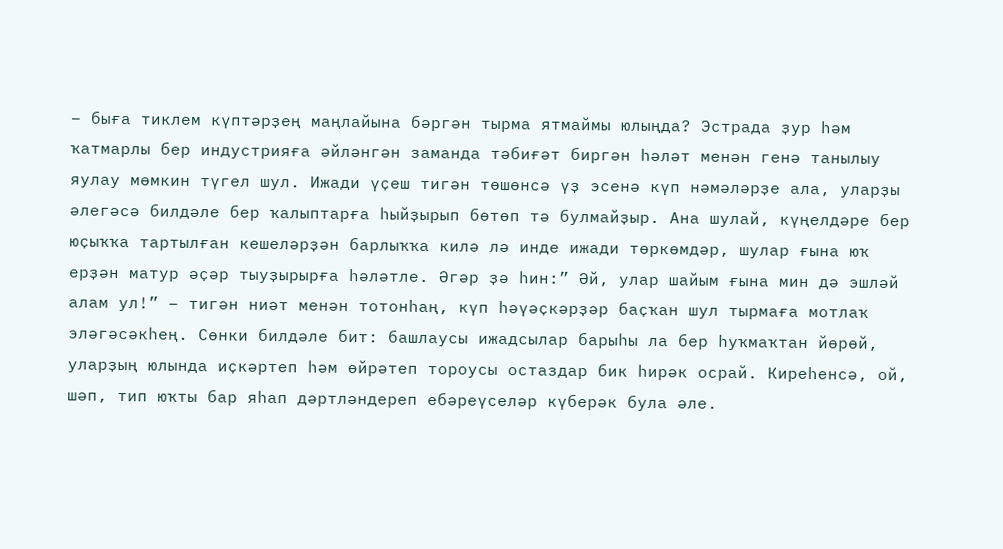– быға тиклем күптәрҙең маңлайына бәргән тырма ятмаймы юлыңда? Эстрада ҙур һәм ҡатмарлы бер индустрияға әйләнгән заманда тәбиғәт биргән һәләт менән генә танылыу яулау мөмкин түгел шул. Ижади үҫеш тигән төшөнсә үҙ эсенә күп нәмәләрҙе ала, уларҙы әлегәсә билдәле бер ҡалыптарға һыйҙырып бөтөп тә булмайҙыр. Ана шулай, күңелдәре бер юҫыҡҡа тартылған кешеләрҙән барлыҡҡа килә лә инде ижади төркөмдәр, шулар ғына юҡ ерҙән матур әҫәр тыуҙырырға һәләтле. Әгәр ҙә һин:” Әй, улар шайым ғына мин дә эшләй алам ул!” – тигән ниәт менән тотонһаң, күп һәүәҫкәрҙәр баҫҡан шул тырмаға мотлаҡ эләгәсәкһең. Сөнки билдәле бит: башлаусы ижадсылар барыһы ла бер һуҡмаҡтан йөрөй, уларҙың юлында иҫкәртеп һәм өйрәтеп тороусы остаздар бик һирәк осрай. Киреһенсә, ой, шәп, тип юҡты бар яһап дәртләндереп ебәреүселәр күберәк була әле.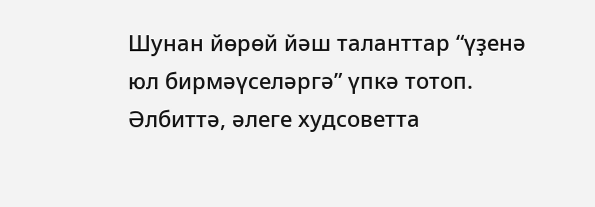Шунан йөрөй йәш таланттар “үҙенә юл бирмәүселәргә” үпкә тотоп.
Әлбиттә, әлеге худсоветта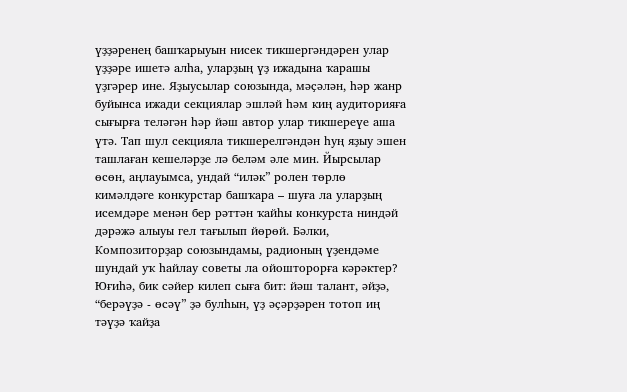үҙҙәренең башҡарыуын нисек тикшергәндәрен улар үҙҙәре ишетә алһа, уларҙың үҙ ижадына ҡарашы үҙгәрер ине. Яҙыусылар союзында, мәҫәлән, һәр жанр буйынса ижади секциялар эшләй һәм киң аудиторияға сығырға теләгән һәр йәш автор улар тикшереүе аша үтә. Тап шул секцияла тикшерелгәндән һуң яҙыу эшен ташлаған кешеләрҙе лә беләм әле мин. Йырсылар өсөн, аңлауымса, ундай “иләк” ролен төрлө кимәлдәге конкурстар башҡара – шуға ла уларҙың исемдәре менән бер рәттән ҡайһы конкурста ниндәй дәрәжә алыуы гел тағылып йөрөй. Бәлки, Композиторҙар союзындамы, радионың үҙендәме шундай уҡ һайлау советы ла ойошторорға кәрәктер? Юғиһә, бик сәйер килеп сыға бит: йәш талант, әйҙә, “берәүҙә - өсәү” ҙә булһын, үҙ әҫәрҙәрен тотоп иң тәүҙә ҡайҙа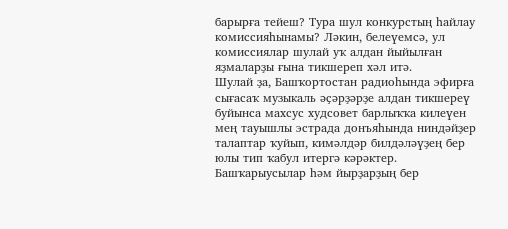барырға тейеш? Тура шул конкурстың һайлау комиссияһынамы? Ләкин, белеүемсә, ул комиссиялар шулай уҡ алдан йыйылған яҙмаларҙы ғына тикшереп хәл итә.
Шулай ҙа, Башҡортостан радиоһында эфирға сығасаҡ музыкаль әҫәрҙәрҙе алдан тикшереү буйынса махсус худсовет барлыҡҡа килеүен мең тауышлы эстрада донъяһында ниндәйҙер талаптар ҡуйып, кимәлдәр билдәләүҙең бер юлы тип ҡабул итергә кәрәктер. Башҡарыусылар һәм йырҙарҙың бер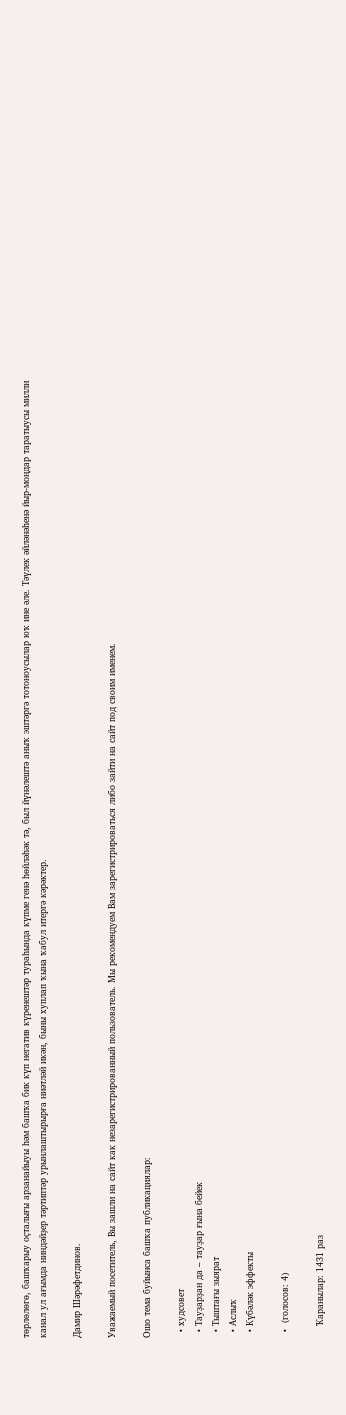төрлөлөгө, башҡарыу оҫталығы арзанайыуы һәм башҡа бик күп негатив күренештәр тураһында күпме генә һөйләһәк тә, был йүнәлештә аныҡ эштәргә тотоноусылар юҡ ине әле. Тәүлек әйләнәһенә йыр-моңдар таратыусы милли канал ул ағымда ниндәйҙер тәртиптәр урынлаштырырға ниәтләй икән, быны хуплап ҡына ҡабул итергә кәрәктер.

Дамир Шәрәфетдинов.

Уважаемый посетитель, Вы зашли на сайт как незарегистрированный пользователь. Мы рекомендуем Вам зарегистрироваться либо зайти на сайт под своим именем.

Ошо тема буйынса башҡа публикациялар:

  • худсовет
  • Тауҙарҙан да – тауҙар ғына бейек
  • Тыштағы зыярат
  • Аслыҡ
  • Күбәләк эффекты

  •  (голосов: 4)

    Ҡаранылар: 1431 раз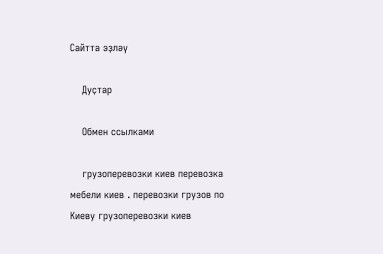Сайтта эҙләү

    Дуҫтар

    Обмен ссылками

    грузоперевозки киев перевозка мебели киев . перевозки грузов по Киеву грузоперевозки киев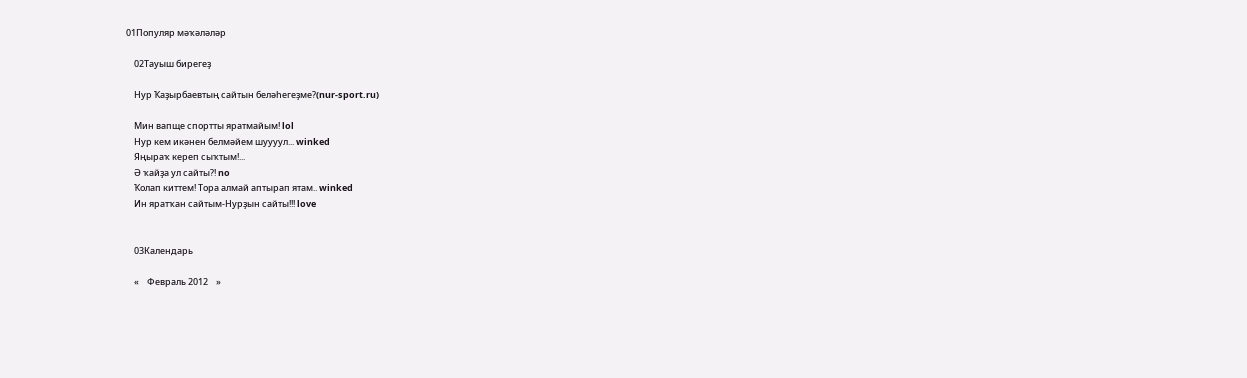01Популяр мәҡәләләр

    02Тауыш бирегеҙ

    Нур Ҡаҙырбаевтың сайтын беләһегеҙме?(nur-sport.ru)

    Мин вапще спортты яратмайым! lol
    Нур кем икәнен белмәйем шуууул... winked
    Яңыраҡ кереп сыҡтым!...
    Ә ҡайҙа ул сайты?! no
    Ҡолап киттем! Тора алмай аптырап ятам.. winked
    Ин яратҡан сайтым-Нурҙын сайты!!! love


    03Календарь

    «    Февраль 2012    »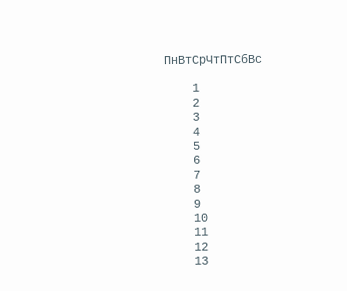ПнВтСрЧтПтСбВс

    1
    2
    3
    4
    5
    6
    7
    8
    9
    10
    11
    12
    13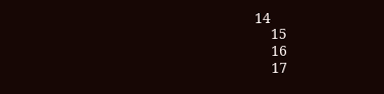14
    15
    16
    17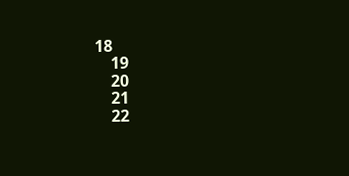18
    19
    20
    21
    22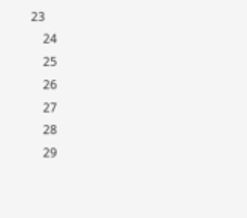23
    24
    25
    26
    27
    28
    29